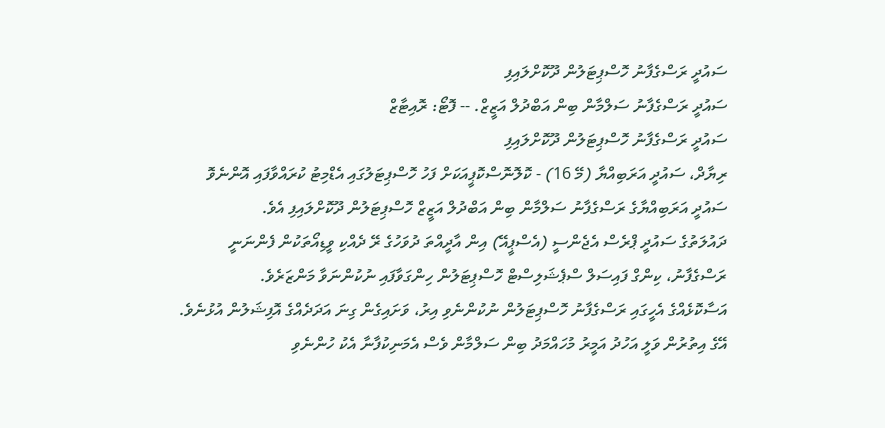ސައުދީ ރަސްގެފާނު ހޮސްޕިޓަލުން ދޫކޮށްލައިފި
ސައުދީ ރަސްގެފާނު ސަލްމާން ބިން އަބްދުލް އަޒީޒް. -- ފޮޓޯ: ރޮއިޓާޒް
ސައުދީ ރަސްގެފާނު ހޮސްޕިޓަލުން ދޫކޮށްލައިފި
ރިޔާދް، ސައުދީ އަރަބިއްޔާ (މޭ 16) - ކޮލޮނޮސްކޮޕީއަކަށް ފަހު ހޮސްޕިޓަލުގައި އެޑްމިޓު ކުރައްވާފައި އޮންނެވޮ ސައުދީ އަރަބިއްޔާގެ ރަސްގެފާނު ސަލްމާން ބިން އަބްދުލް އަޒީޒް ހޮސްޕިޓަލުން ދޫކޮށްލައިފި އެވެ.
ދައުލަތުގެ ސައުދީ ޕްރެސް އެޖެންސީ (އެސްޕީއޭ) އިން އާދީއްތަ ދުވަހުގެ ރޭ ދެއްކި ވީޑިއޯތަކުން ފެންނަނީ ރަސްގެފާނު، ކިންގް ފައިސަލް ސްޕެޝަލިސްޓް ހޮސްޕިޓަލުން ހިންގަވާފައި ނުކުންނަވާ މަންޒަރެވެ.
އަސާކޮޅެއްގެ އެހީގައި ރަސްގެފާނު ހޮސްޕިޓަލުން ނުކުންނެވި އިރު، ވަށައިގެން ގިނަ އަދަދެއްގެ އޮފިޝަލުން އުޅުނެވެ. އޭގެ އިތުރުން ވަލީ އަހުދު އަމީރު މުހައްމަދު ބިން ސަލްމާން ވެސް އެމަނިކުފާނާ އެކު ހުންނެވި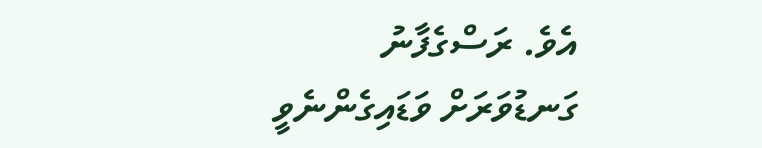އެވެ. ރަސްގެފާނު ގަނޑުވަރަށް ވަޑައިގެންނެވީ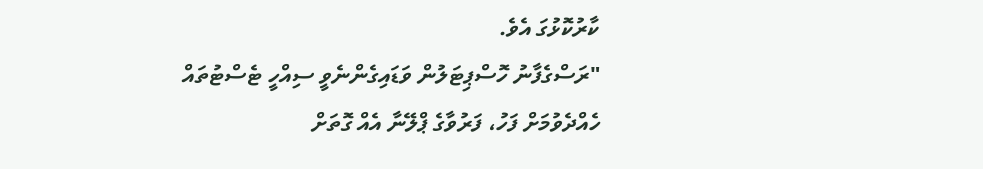ކާރުކޮޅުގަ އެވެ.
"ރަސްގެފާނު ހޮސްޕިޓަލުން ވަޑައިގެންނެވީ ސިއްހީ ޓެސްޓުތައް ހެއްދެވުމަށް ފަހު، ފަރުވާގެ ޕްލޭނާ އެއް ގޮތަށް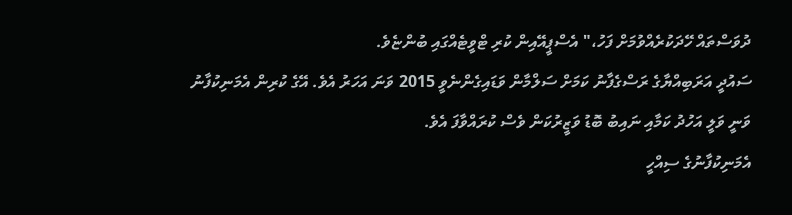ދުވަސްތައް ހޭދަކުރެއްވުމަށް ފަހު،" އެސްޕީއޭއިން ކުރި ޓްވީޓެއްގައި ބުންޏެވެ.
ސައުދީ އަރަބިއްޔާގެ ރަސްގެފާނު ކަމަށް ސަލްމާން ވަޑައިގެންނެވީ 2015 ވަނަ އަހަރު އެވެ. އޭގެ ކުރިން އެމަނިކުފާނު ވަނީ ވަލީ އަހުދު ކަމާއި ނައިބު ބޮޑު ވަޒީރުކަން ވެސް ކުރައްވާފަ އެވެ.
އެމަނިކުފާނުގެ ސިއްހީ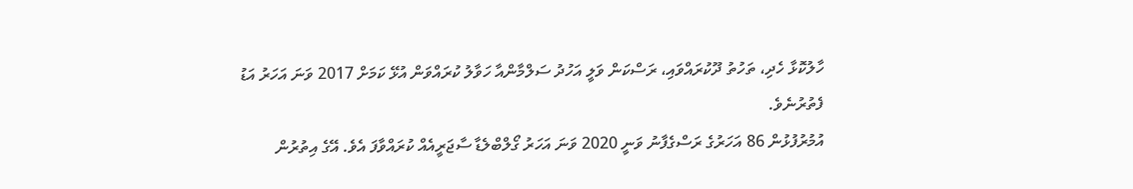ހާލުކޮޅާ ހެދި، ތަހުތު ދޫކުރައްވައި، ރަސްކަން ވަލީ އަހުދު ސަލްމާންއާ ހަވާލު ކުރައްވަން އުޅޭ ކަމަށް 2017 ވަނަ އަހަރު އަޑު ފެތުރުނެވެ.
އުމުރުފުޅުން 86 އަހަރުގެ ރަސްގެފާނު ވަނީ 2020 ވަނަ އަހަރު ގޯލްބްލެޑާ ސާޖަރީއެއް ކުރައްވާފަ އެވެ. އޭގެ އިތުރުން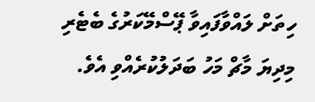ހިތަށް ލައްވާފައިވާ ޕޭސްމޭކަރުގެ ބެޓެރި މިދިޔަ މާޗް މަހު ބަދަލުކުރެއްވި އެވެ.